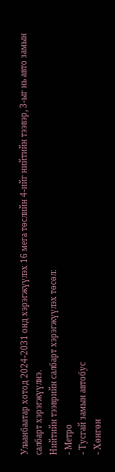Улаанбаатар хотод 2024-2031 онд хэрэгжүүлэх 16 мега төслийн 4-ийг нийтийн тээвэр, 3-ыг нь авто замын салбарт хэрэгжүүлнэ.
Нийтийн тээврийн салбарт хэрэгжүүлэх төсөл:
- Метро
- Тусгай замын автобус
- Хөнгөн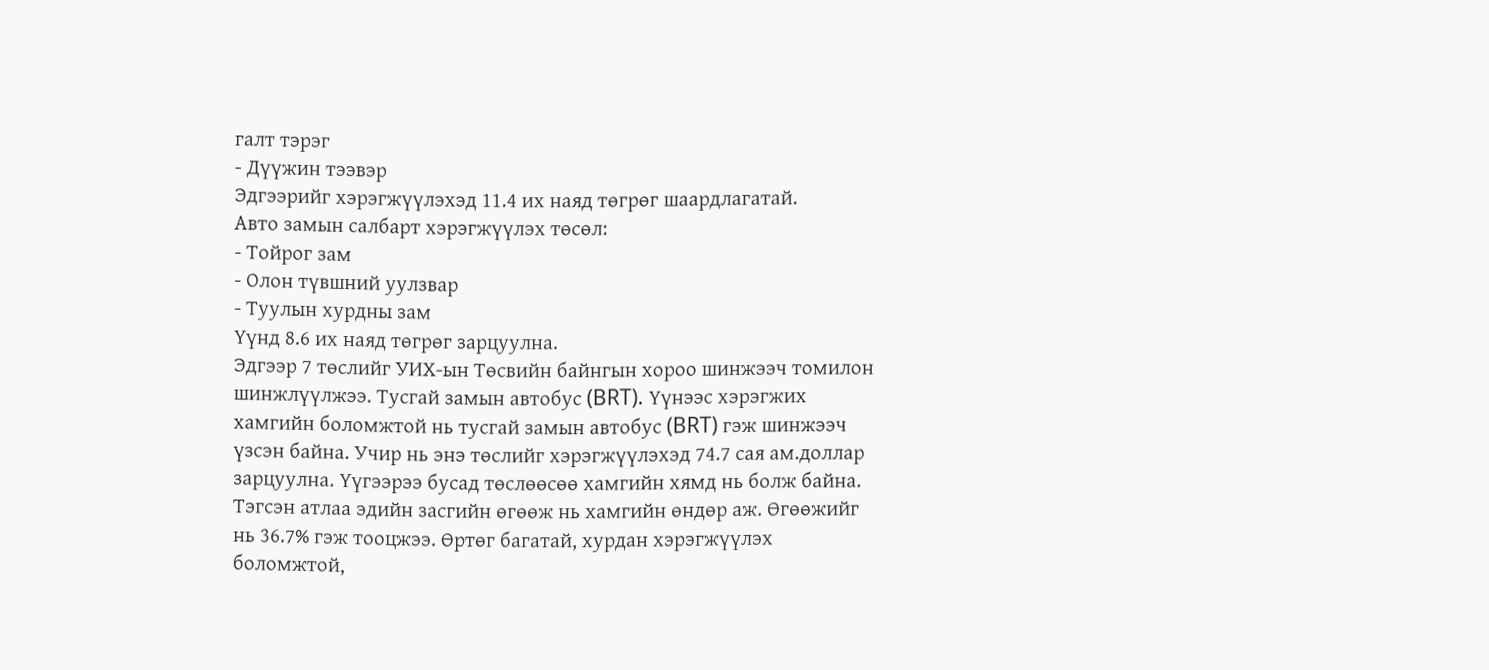галт тэрэг
- Дүүжин тээвэр
Эдгээрийг хэрэгжүүлэхэд 11.4 их наяд төгрөг шаардлагатай.
Авто замын салбарт хэрэгжүүлэх төсөл:
- Тойрог зам
- Олон түвшний уулзвар
- Туулын хурдны зам
Үүнд 8.6 их наяд төгрөг зарцуулна.
Эдгээр 7 төслийг УИХ-ын Төсвийн байнгын хороо шинжээч томилон шинжлүүлжээ. Тусгай замын автобус (BRT). Үүнээс хэрэгжих хамгийн боломжтой нь тусгай замын автобус (BRT) гэж шинжээч үзсэн байна. Учир нь энэ төслийг хэрэгжүүлэхэд 74.7 сая ам.доллар зарцуулна. Үүгээрээ бусад төслөөсөө хамгийн хямд нь болж байна. Тэгсэн атлаа эдийн засгийн өгөөж нь хамгийн өндөр аж. Өгөөжийг нь 36.7% гэж тооцжээ. Өртөг багатай, хурдан хэрэгжүүлэх боломжтой,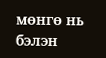мөнгө нь бэлэн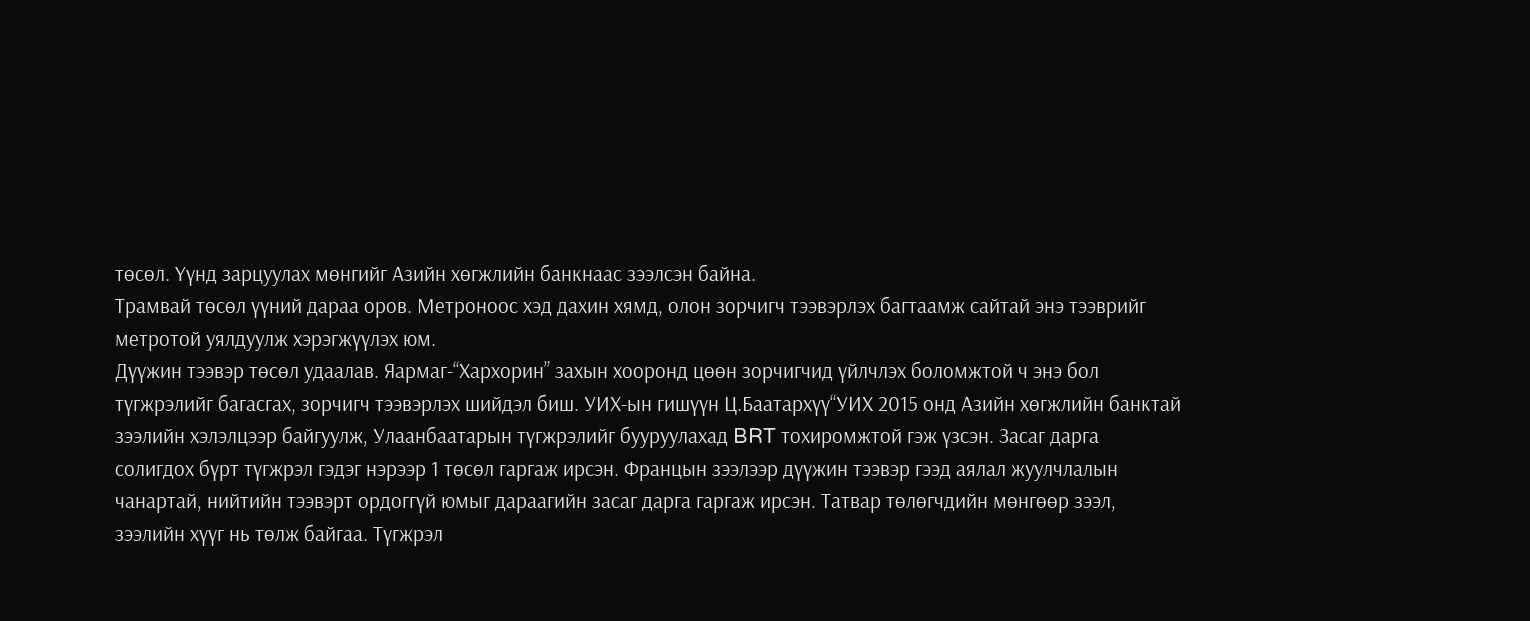төсөл. Үүнд зарцуулах мөнгийг Азийн хөгжлийн банкнаас зээлсэн байна.
Трамвай төсөл үүний дараа оров. Метроноос хэд дахин хямд, олон зорчигч тээвэрлэх багтаамж сайтай энэ тээврийг метротой уялдуулж хэрэгжүүлэх юм.
Дүүжин тээвэр төсөл удаалав. Яармаг-“Хархорин” захын хооронд цөөн зорчигчид үйлчлэх боломжтой ч энэ бол түгжрэлийг багасгах, зорчигч тээвэрлэх шийдэл биш. УИХ-ын гишүүн Ц.Баатархүү“УИХ 2015 онд Азийн хөгжлийн банктай зээлийн хэлэлцээр байгуулж, Улаанбаатарын түгжрэлийг бууруулахад BRT тохиромжтой гэж үзсэн. Засаг дарга солигдох бүрт түгжрэл гэдэг нэрээр 1 төсөл гаргаж ирсэн. Францын зээлээр дүүжин тээвэр гээд аялал жуулчлалын чанартай, нийтийн тээвэрт ордоггүй юмыг дараагийн засаг дарга гаргаж ирсэн. Татвар төлөгчдийн мөнгөөр зээл, зээлийн хүүг нь төлж байгаа. Түгжрэл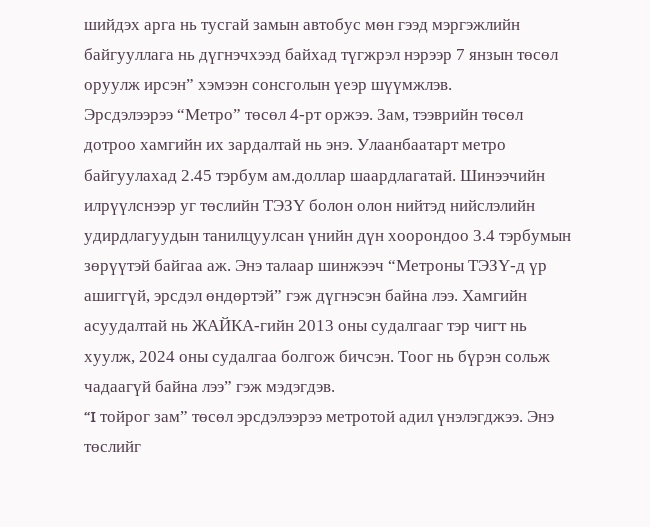шийдэх арга нь тусгай замын автобус мөн гээд мэргэжлийн байгууллага нь дүгнэчхээд байхад түгжрэл нэрээр 7 янзын төсөл оруулж ирсэн” хэмээн сонсголын үеэр шүүмжлэв.
Эрсдэлээрээ “Метро” төсөл 4-рт оржээ. Зам, тээврийн төсөл дотроо хамгийн их зардалтай нь энэ. Улаанбаатарт метро байгуулахад 2.45 тэрбум ам.доллар шаардлагатай. Шинээчийн илрүүлснээр уг төслийн ТЭЗҮ болон олон нийтэд нийслэлийн удирдлагуудын танилцуулсан үнийн дүн хоорондоо 3.4 тэрбумын зөрүүтэй байгаа аж. Энэ талаар шинжээч “Метроны ТЭЗҮ-д үр ашиггүй, эрсдэл өндөртэй” гэж дүгнэсэн байна лээ. Хамгийн асуудалтай нь ЖАЙКА-гийн 2013 оны судалгааг тэр чигт нь хуулж, 2024 оны судалгаа болгож бичсэн. Тоог нь бүрэн сольж чадаагүй байна лээ” гэж мэдэгдэв.
“I тойрог зам” төсөл эрсдэлээрээ метротой адил үнэлэгджээ. Энэ төслийг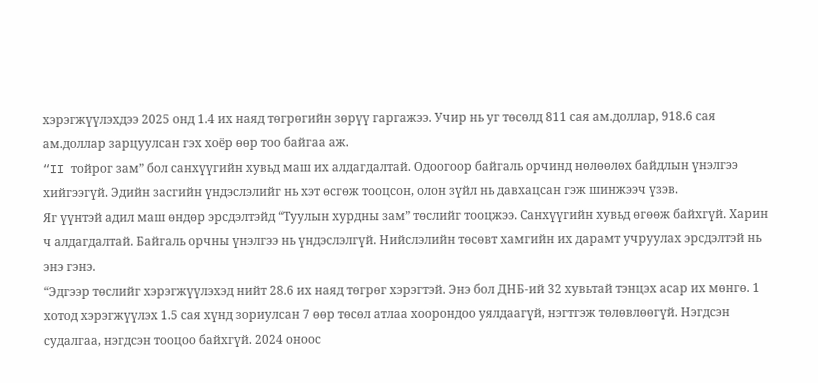хэрэгжүүлэхдээ 2025 онд 1.4 их наяд төгрөгийн зөрүү гаргажээ. Учир нь уг төсөлд 811 сая ам.доллар, 918.6 сая ам.доллар зарцуулсан гэх хоёр өөр тоо байгаа аж.
“II тойрог зам” бол санхүүгийн хувьд маш их алдагдалтай. Одоогоор байгаль орчинд нөлөөлөх байдлын үнэлгээ хийгээгүй. Эдийн засгийн үндэслэлийг нь хэт өсгөж тооцсон, олон зүйл нь давхацсан гэж шинжээч үзэв.
Яг үүнтэй адил маш өндөр эрсдэлтэйд “Туулын хурдны зам” төслийг тооцжээ. Санхүүгийн хувьд өгөөж байхгүй. Харин ч алдагдалтай. Байгаль орчны үнэлгээ нь үндэслэлгүй. Нийслэлийн төсөвт хамгийн их дарамт учруулах эрсдэлтэй нь энэ гэнэ.
“Эдгээр төслийг хэрэгжүүлэхэд нийт 28.6 их наяд төгрөг хэрэгтэй. Энэ бол ДНБ-ий 32 хувьтай тэнцэх асар их мөнгө. 1 хотод хэрэгжүүлэх 1.5 сая хүнд зориулсан 7 өөр төсөл атлаа хоорондоо уялдаагүй, нэгтгэж төлөвлөөгүй. Нэгдсэн судалгаа, нэгдсэн тооцоо байхгүй. 2024 оноос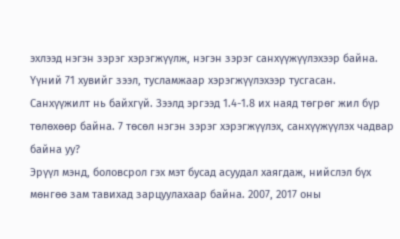эхлээд нэгэн зэрэг хэрэгжүүлж, нэгэн зэрэг санхүүжүүлэхээр байна. Үүний 71 хувийг зээл, тусламжаар хэрэгжүүлэхээр тусгасан. Санхүүжилт нь байхгүй. Зээлд эргээд 1.4-1.8 их наяд төгрөг жил бүр төлөхөөр байна. 7 төсөл нэгэн зэрэг хэрэгжүүлэх, санхүүжүүлэх чадвар байна уу?
Эрүүл мэнд, боловсрол гэх мэт бусад асуудал хаягдаж, нийслэл бүх мөнгөө зам тавихад зарцуулахаар байна. 2007, 2017 оны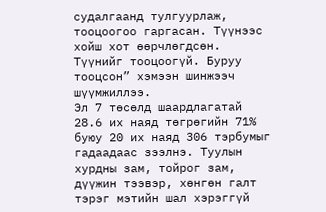судалгаанд тулгуурлаж, тооцоогоо гаргасан. Түүнээс хойш хот өөрчлөгдсөн. Түүнийг тооцоогүй. Буруу тооцсон” хэмээн шинжээч шүүмжиллээ.
Эл 7 төсөлд шаардлагатай 28.6 их наяд төгрөгийн 71% буюу 20 их наяд 306 тэрбумыг гадаадаас зээлнэ. Туулын хурдны зам, тойрог зам, дүүжин тээвэр, хөнгөн галт тэрэг мэтийн шал хэрэггүй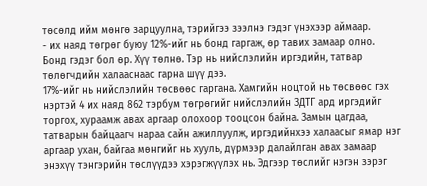төсөлд ийм мөнгө зарцуулна, тэрийгээ зээлнэ гэдэг үнэхээр аймаар.
- их наяд төгрөг буюу 12%-ийг нь бонд гаргаж, өр тавих замаар олно. Бонд гэдэг бол өр. Хүү төлнө. Тэр нь нийслэлийн иргэдийн, татвар төлөгчдийн халааснаас гарна шүү дээ.
17%-ийг нь нийслэлийн төсвөөс гаргана. Хамгийн ноцтой нь төсвөөс гэх нэртэй 4 их наяд 862 тэрбум төгрөгийг нийслэлийн ЗДТГ ард иргэдийг торгох, хураамж авах аргаар олохоор тооцсон байна. Замын цагдаа, татварын байцаагч нараа сайн ажиллуулж, иргэдийнхээ халаасыг ямар нэг аргаар ухан, байгаа мөнгийг нь хууль, дүрмээр далайлган авах замаар энэхүү тэнгэрийн төслүүдээ хэрэгжүүлэх нь. Эдгээр төслийг нэгэн зэрэг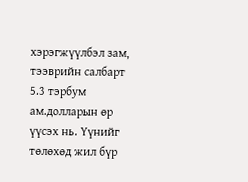хэрэгжүүлбэл зам, тээврийн салбарт 5.3 тэрбум ам.долларын өр үүсэх нь. Үүнийг төлөхөд жил бүр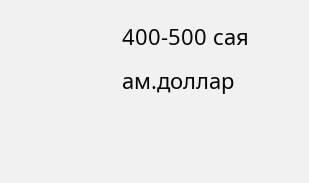400-500 сая ам.доллар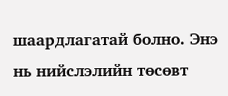шаардлагатай болно. Энэ нь нийслэлийн төсөвт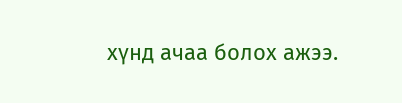хүнд ачаа болох ажээ.